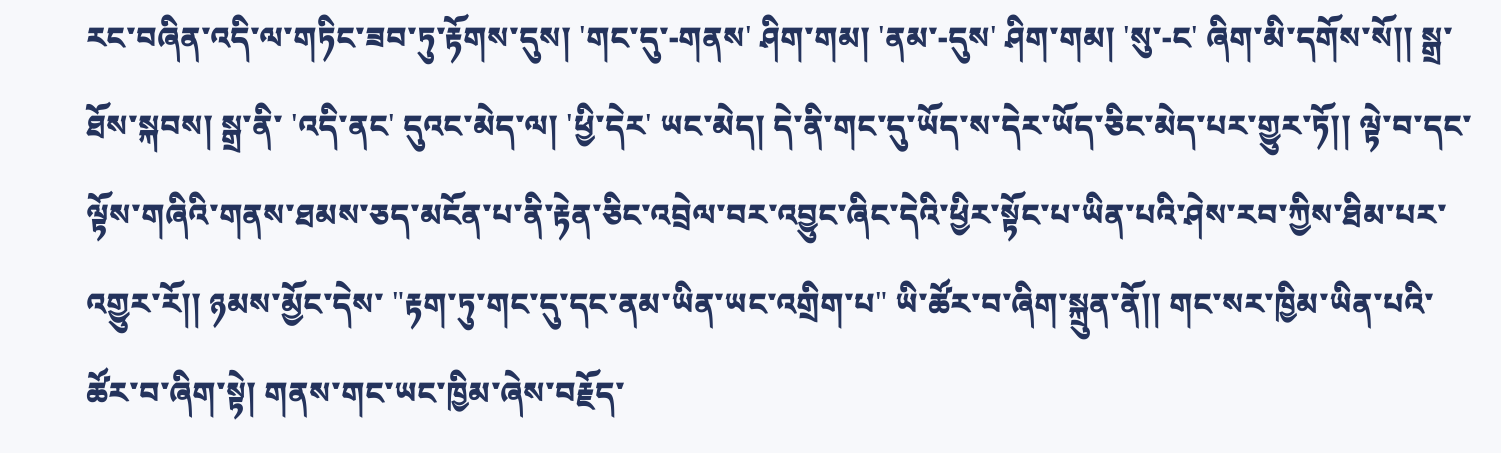རང་བཞིན་འདི་ལ་གཏིང་ཟབ་ཏུ་རྟོགས་དུས། 'གང་དུ་-གནས' ཤིག་གམ། 'ནམ་-དུས' ཤིག་གམ། 'སུ་-ང' ཞིག་མི་དགོས་སོ།། སྒྲ་ཐོས་སྐབས། སྒྲ་ནི་ 'འདི་ནང' དུའང་མེད་ལ། 'ཕྱི་དེར' ཡང་མེད། དེ་ནི་གང་དུ་ཡོད་ས་དེར་ཡོད་ཅིང་མེད་པར་གྱུར་ཏོ།། ལྟེ་བ་དང་ལྟོས་གཞིའི་གནས་ཐམས་ཅད་མངོན་པ་ནི་རྟེན་ཅིང་འབྲེལ་བར་འབྱུང་ཞིང་དེའི་ཕྱིར་སྟོང་པ་ཡིན་པའི་ཤེས་རབ་ཀྱིས་ཐིམ་པར་འགྱུར་རོ།། ཉམས་མྱོང་དེས་ "རྟག་ཏུ་གང་དུ་དང་ནམ་ཡིན་ཡང་འགྲིག་པ" ཡི་ཚོར་བ་ཞིག་སྐྲུན་ནོ།། གང་སར་ཁྱིམ་ཡིན་པའི་ཚོར་བ་ཞིག་སྟེ། གནས་གང་ཡང་ཁྱིམ་ཞེས་བརྗོད་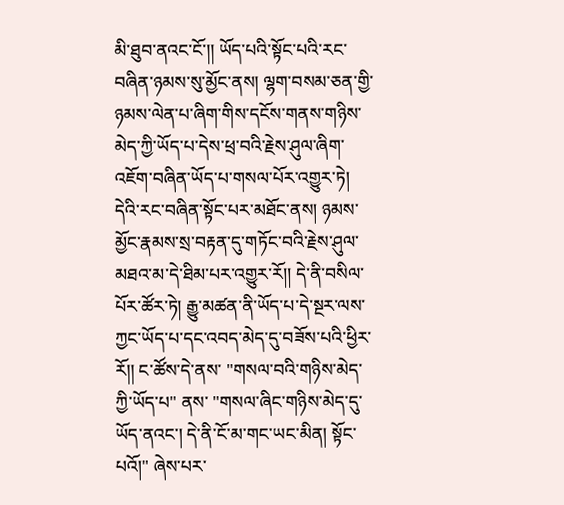མི་ཐུབ་ནའང་ངོ་།། ཡོད་པའི་སྟོང་པའི་རང་བཞིན་ཉམས་སུ་མྱོང་ནས། ལྷག་བསམ་ཅན་གྱི་ཉམས་ལེན་པ་ཞིག་གིས་དངོས་གནས་གཉིས་མེད་ཀྱི་ཡོད་པ་དེས་ཕྲ་བའི་རྗེས་ཤུལ་ཞིག་འཇོག་བཞིན་ཡོད་པ་གསལ་པོར་འགྱུར་ཏེ། དེའི་རང་བཞིན་སྟོང་པར་མཐོང་ནས། ཉམས་མྱོང་རྣམས་སྲ་བརྟན་དུ་གཏོང་བའི་རྗེས་ཤུལ་མཐའ་མ་དེ་ཐིམ་པར་འགྱུར་རོ།། དེ་ནི་བསིལ་པོར་ཚོར་ཏེ། རྒྱུ་མཚན་ནི་ཡོད་པ་དེ་སྔར་ལས་ཀྱང་ཡོད་པ་དང་འབད་མེད་དུ་བཟོས་པའི་ཕྱིར་རོ།། ང་ཚོས་དེ་ནས་ "གསལ་བའི་གཉིས་མེད་ཀྱི་ཡོད་པ" ནས་ "གསལ་ཞིང་གཉིས་མེད་དུ་ཡོད་ནའང་། དེ་ནི་ངོ་མ་གང་ཡང་མིན། སྟོང་པའོ།" ཞེས་པར་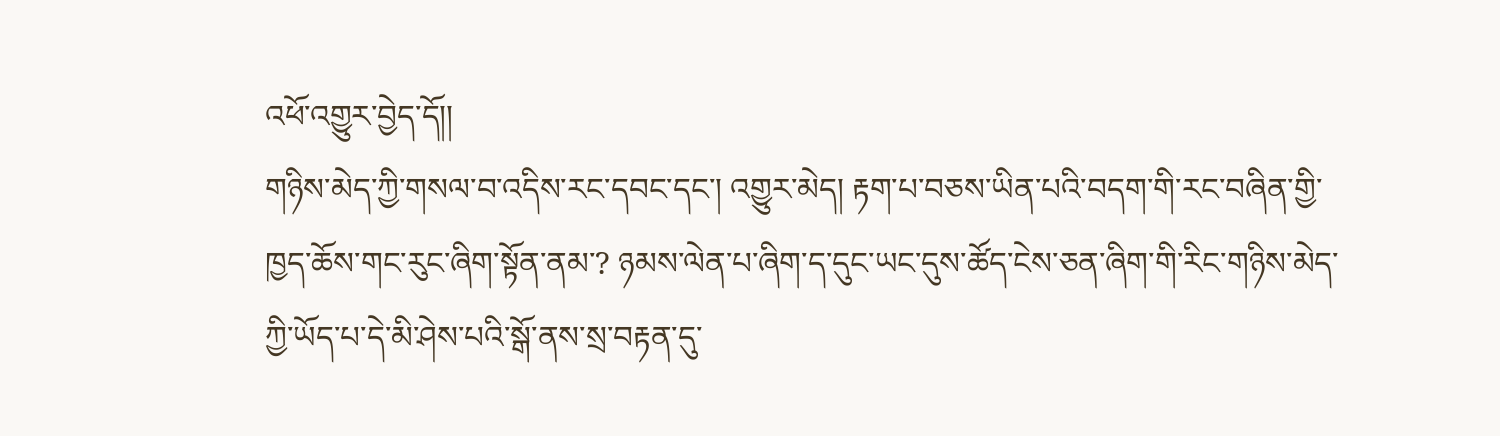འཕོ་འགྱུར་བྱེད་དོ།།
གཉིས་མེད་ཀྱི་གསལ་བ་འདིས་རང་དབང་དང་། འགྱུར་མེད། རྟག་པ་བཅས་ཡིན་པའི་བདག་གི་རང་བཞིན་གྱི་ཁྱད་ཆོས་གང་རུང་ཞིག་སྟོན་ནམ་? ཉམས་ལེན་པ་ཞིག་ད་དུང་ཡང་དུས་ཚོད་ངེས་ཅན་ཞིག་གི་རིང་གཉིས་མེད་ཀྱི་ཡོད་པ་དེ་མི་ཤེས་པའི་སྒོ་ནས་སྲ་བརྟན་དུ་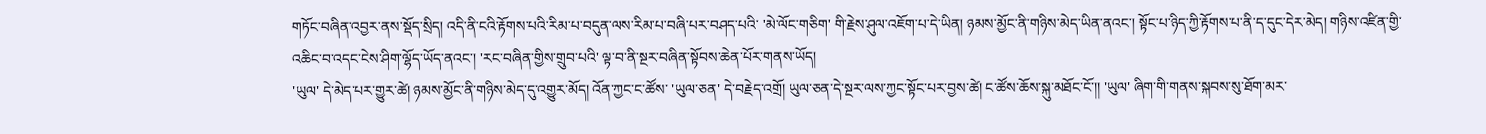གཏོང་བཞིན་འབྱར་ནས་སྡོད་སྲིད། འདི་ནི་ངའི་རྟོགས་པའི་རིམ་པ་བདུན་ལས་རིམ་པ་བཞི་པར་བཤད་པའི་ 'མེ་ལོང་གཅིག' གི་རྗེས་ཤུལ་འཇོག་པ་དེ་ཡིན། ཉམས་མྱོང་ནི་གཉིས་མེད་ཡིན་ནའང་། སྟོང་པ་ཉིད་ཀྱི་རྟོགས་པ་ནི་ད་དུང་དེར་མེད། གཉིས་འཛིན་གྱི་འཆིང་བ་འདང་ངེས་ཤིག་ལྷོད་ཡོད་ནའང་། 'རང་བཞིན་གྱིས་གྲུབ་པའི' ལྟ་བ་ནི་སྔར་བཞིན་སྟོབས་ཆེན་པོར་གནས་ཡོད།
'ཡུལ' དེ་མེད་པར་གྱུར་ཚེ། ཉམས་མྱོང་ནི་གཉིས་མེད་དུ་འགྱུར་མོད། འོན་ཀྱང་ང་ཚོས་ 'ཡུལ་ཅན' དེ་བརྗེད་འགྲོ། ཡུལ་ཅན་དེ་སྔར་ལས་ཀྱང་སྟོང་པར་བྱས་ཚེ། ང་ཚོས་ཆོས་སྐུ་མཐོང་ངོ་།། 'ཡུལ' ཞིག་གི་གནས་སྐབས་སུ་ཐོག་མར་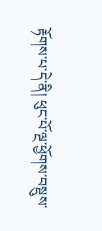རྟོགས་པ་དེ་ནི། ཕུང་པོ་ལྔ་ཕྱོགས་བསྡུས་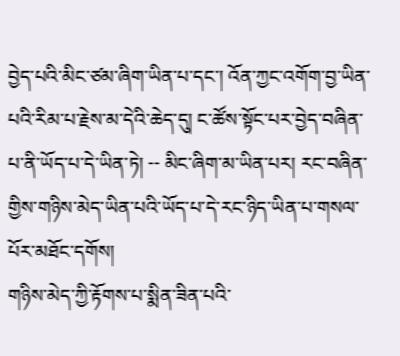བྱེད་པའི་མིང་ཙམ་ཞིག་ཡིན་པ་དང་། འོན་ཀྱང་འགོག་བྱ་ཡིན་པའི་རིམ་པ་རྗེས་མ་དེའི་ཆེད་དུ། ང་ཚོས་སྟོང་པར་བྱེད་བཞིན་པ་ནི་ཡོད་པ་དེ་ཡིན་ཏེ། -- མིང་ཞིག་མ་ཡིན་པར། རང་བཞིན་གྱིས་གཉིས་མེད་ཡིན་པའི་ཡོད་པ་དེ་རང་ཉིད་ཡིན་པ་གསལ་པོར་མཐོང་དགོས།
གཉིས་མེད་ཀྱི་རྟོགས་པ་སྨིན་ཟིན་པའི་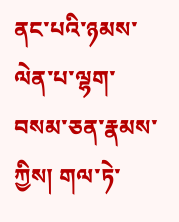ནང་པའི་ཉམས་ལེན་པ་ལྷག་བསམ་ཅན་རྣམས་ཀྱིས། གལ་ཏེ་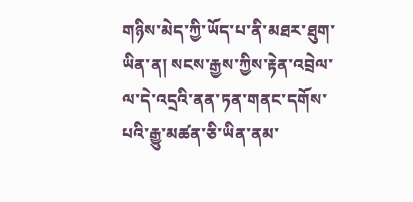གཉིས་མེད་ཀྱི་ཡོད་པ་ནི་མཐར་ཐུག་ཡིན་ན། སངས་རྒྱས་ཀྱིས་རྟེན་འབྲེལ་ལ་དེ་འདྲའི་ནན་ཏན་གནང་དགོས་པའི་རྒྱུ་མཚན་ཅི་ཡིན་ནམ་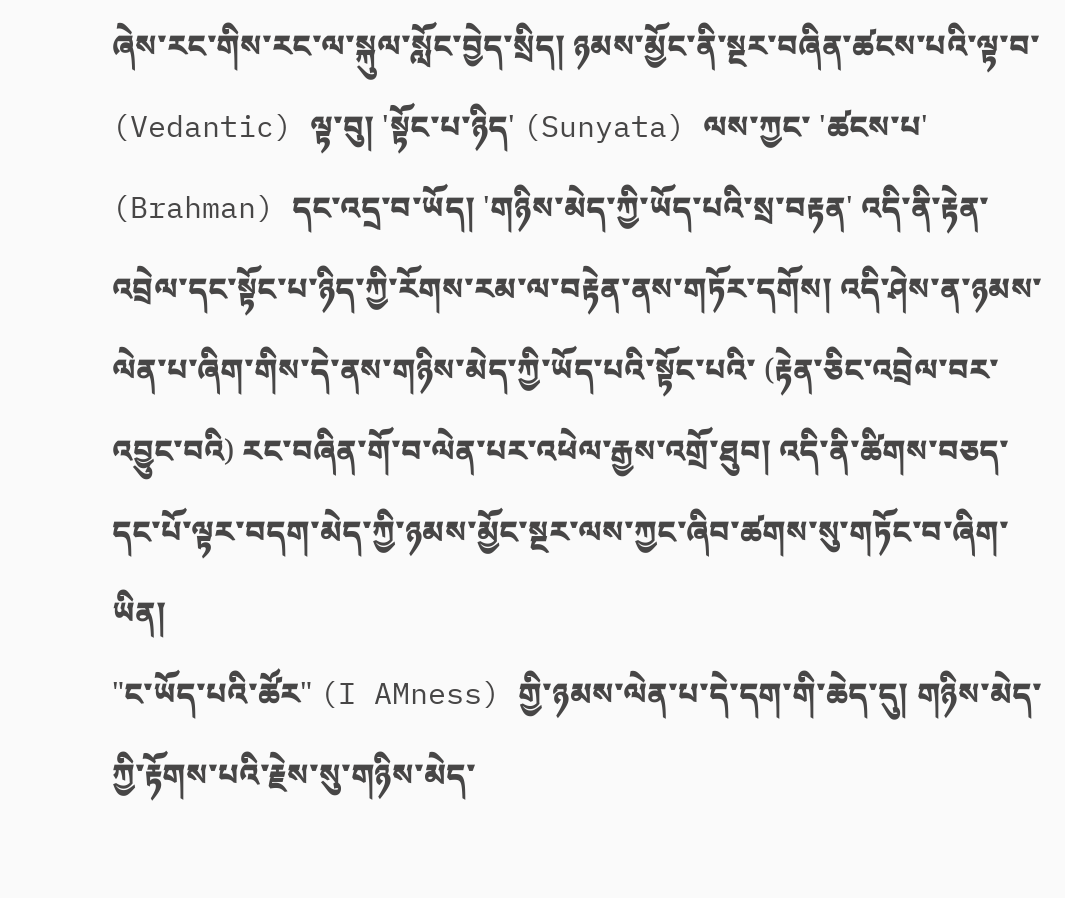ཞེས་རང་གིས་རང་ལ་སྐུལ་སློང་བྱེད་སྲིད། ཉམས་མྱོང་ནི་སྔར་བཞིན་ཚངས་པའི་ལྟ་བ་ (Vedantic) ལྟ་བུ། 'སྟོང་པ་ཉིད' (Sunyata) ལས་ཀྱང་ 'ཚངས་པ' (Brahman) དང་འདྲ་བ་ཡོད། 'གཉིས་མེད་ཀྱི་ཡོད་པའི་སྲ་བརྟན' འདི་ནི་རྟེན་འབྲེལ་དང་སྟོང་པ་ཉིད་ཀྱི་རོགས་རམ་ལ་བརྟེན་ནས་གཏོར་དགོས། འདི་ཤེས་ན་ཉམས་ལེན་པ་ཞིག་གིས་དེ་ནས་གཉིས་མེད་ཀྱི་ཡོད་པའི་སྟོང་པའི་ (རྟེན་ཅིང་འབྲེལ་བར་འབྱུང་བའི) རང་བཞིན་གོ་བ་ལེན་པར་འཕེལ་རྒྱས་འགྲོ་ཐུབ། འདི་ནི་ཚིགས་བཅད་དང་པོ་ལྟར་བདག་མེད་ཀྱི་ཉམས་མྱོང་སྔར་ལས་ཀྱང་ཞིབ་ཚགས་སུ་གཏོང་བ་ཞིག་ཡིན།
"ང་ཡོད་པའི་ཚོར" (I AMness) གྱི་ཉམས་ལེན་པ་དེ་དག་གི་ཆེད་དུ། གཉིས་མེད་ཀྱི་རྟོགས་པའི་རྗེས་སུ་གཉིས་མེད་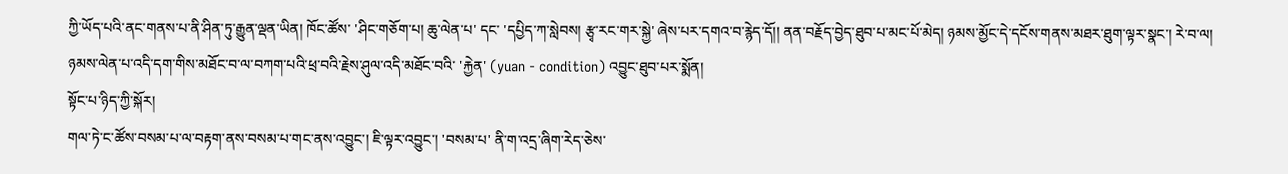ཀྱི་ཡོད་པའི་ནང་གནས་པ་ནི་ཤིན་ཏུ་རྒྱུན་ལྡན་ཡིན། ཁོང་ཚོས་ 'ཤིང་གཅོག་པ། ཆུ་ལེན་པ' དང་ 'དཔྱིད་ཀ་སླེབས། རྩྭ་རང་གར་སྐྱེ' ཞེས་པར་དགའ་བ་རྙེད་དོ།། ནན་བརྗོད་བྱེད་ཐུབ་པ་མང་པོ་མེད། ཉམས་མྱོང་དེ་དངོས་གནས་མཐར་ཐུག་ལྟར་སྣང་། རེ་བ་ལ། ཉམས་ལེན་པ་འདི་དག་གིས་མཐོང་བ་ལ་བཀག་པའི་ཕྲ་བའི་རྗེས་ཤུལ་འདི་མཐོང་བའི་ 'རྐྱེན' (yuan - condition) འབྱུང་ཐུབ་པར་སྨོན།
སྟོང་པ་ཉིད་ཀྱི་སྐོར།
གལ་ཏེ་ང་ཚོས་བསམ་པ་ལ་བརྟག་ནས་བསམ་པ་གང་ནས་འབྱུང་། ཇི་ལྟར་འབྱུང་། 'བསམ་པ' ནི་ག་འདྲ་ཞིག་རེད་ཅེས་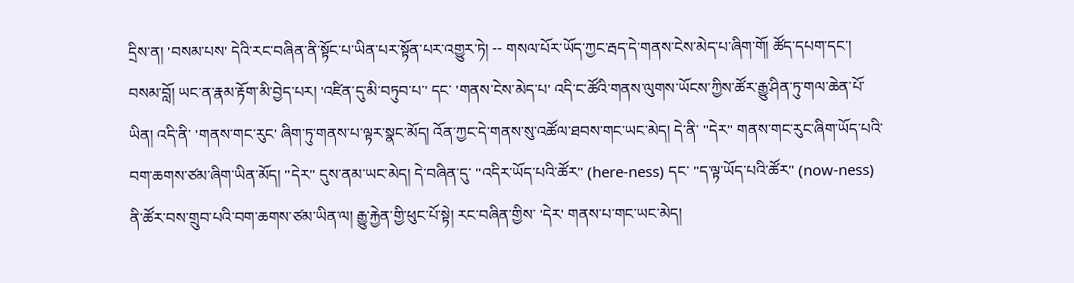དྲིས་ན། 'བསམ་པས' དེའི་རང་བཞིན་ནི་སྟོང་པ་ཡིན་པར་སྟོན་པར་འགྱུར་ཏེ། -- གསལ་པོར་ཡོད་ཀྱང་རྦད་དེ་གནས་ངེས་མེད་པ་ཞིག་གོ། ཚོད་དཔག་དང་། བསམ་བློ། ཡང་ན་རྣམ་རྟོག་མི་བྱེད་པར། 'འཛིན་དུ་མི་བཏུབ་པ་' དང་ 'གནས་ངེས་མེད་པ' འདི་ང་ཚོའི་གནས་ལུགས་ཡོངས་ཀྱིས་ཚོར་རྒྱུ་ཤིན་ཏུ་གལ་ཆེན་པོ་ཡིན། འདི་ནི་ 'གནས་གང་རུང' ཞིག་ཏུ་གནས་པ་ལྟར་སྣང་མོད། འོན་ཀྱང་དེ་གནས་སུ་འཚོལ་ཐབས་གང་ཡང་མེད། དེ་ནི་ "དེར" གནས་གང་རུང་ཞིག་ཡོད་པའི་བག་ཆགས་ཙམ་ཞིག་ཡིན་མོད། "དེར" དུས་ནམ་ཡང་མེད། དེ་བཞིན་དུ་ "འདིར་ཡོད་པའི་ཚོར" (here-ness) དང་ "ད་ལྟ་ཡོད་པའི་ཚོར" (now-ness) ནི་ཚོར་བས་གྲུབ་པའི་བག་ཆགས་ཙམ་ཡིན་ལ། རྒྱུ་རྐྱེན་གྱི་ཕུང་པོ་སྟེ། རང་བཞིན་གྱིས་ 'དེར' གནས་པ་གང་ཡང་མེད།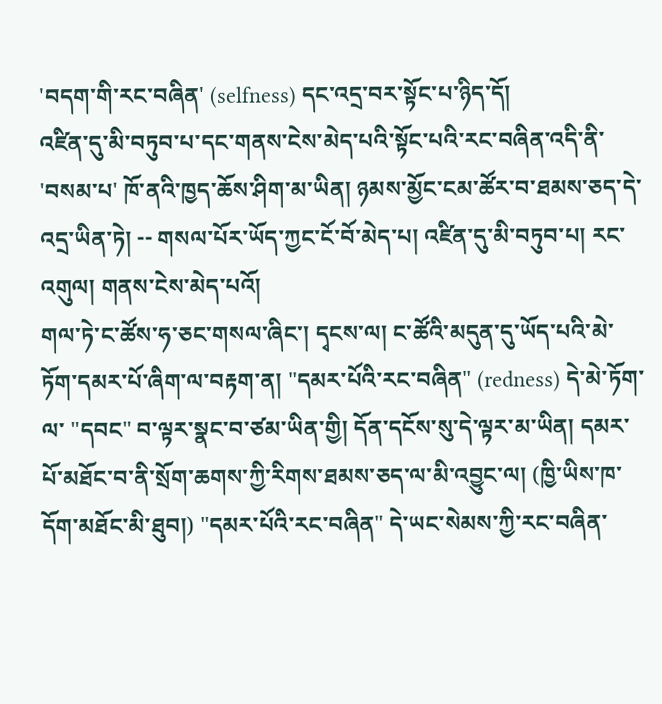'བདག་གི་རང་བཞིན' (selfness) དང་འདྲ་བར་སྟོང་པ་ཉིད་དོ།
འཛིན་དུ་མི་བཏུབ་པ་དང་གནས་ངེས་མེད་པའི་སྟོང་པའི་རང་བཞིན་འདི་ནི་ 'བསམ་པ' ཁོ་ནའི་ཁྱད་ཆོས་ཤིག་མ་ཡིན། ཉམས་མྱོང་ངམ་ཚོར་བ་ཐམས་ཅད་དེ་འདྲ་ཡིན་ཏེ། -- གསལ་པོར་ཡོད་ཀྱང་ངོ་བོ་མེད་པ། འཛིན་དུ་མི་བཏུབ་པ། རང་འགུལ། གནས་ངེས་མེད་པའོ།
གལ་ཏེ་ང་ཚོས་ཧ་ཅང་གསལ་ཞིང་། དྭངས་ལ། ང་ཚོའི་མདུན་དུ་ཡོད་པའི་མེ་ཏོག་དམར་པོ་ཞིག་ལ་བརྟག་ན། "དམར་པོའི་རང་བཞིན" (redness) དེ་མེ་ཏོག་ལ་ "དབང" བ་ལྟར་སྣང་བ་ཙམ་ཡིན་གྱི། དོན་དངོས་སུ་དེ་ལྟར་མ་ཡིན། དམར་པོ་མཐོང་བ་ནི་སྲོག་ཆགས་ཀྱི་རིགས་ཐམས་ཅད་ལ་མི་འབྱུང་ལ། (ཁྱི་ཡིས་ཁ་དོག་མཐོང་མི་ཐུབ།) "དམར་པོའི་རང་བཞིན" དེ་ཡང་སེམས་ཀྱི་རང་བཞིན་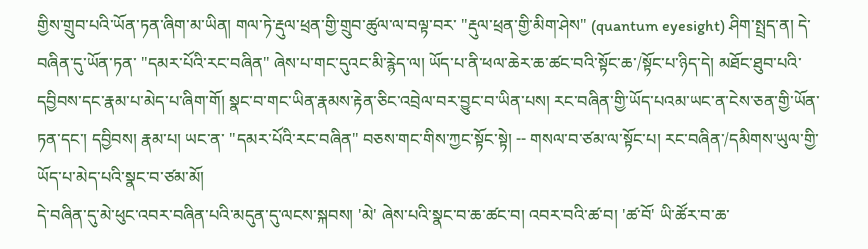གྱིས་གྲུབ་པའི་ཡོན་ཏན་ཞིག་མ་ཡིན། གལ་ཏེ་རྡུལ་ཕྲན་གྱི་གྲུབ་ཚུལ་ལ་བལྟ་བར་ "རྡུལ་ཕྲན་གྱི་མིག་ཤེས" (quantum eyesight) ཤིག་སྤྲད་ན། དེ་བཞིན་དུ་ཡོན་ཏན་ "དམར་པོའི་རང་བཞིན" ཞེས་པ་གང་དུའང་མི་རྙེད་ལ། ཡོད་པ་ནི་ཕལ་ཆེར་ཆ་ཚང་བའི་སྟོང་ཆ་/སྟོང་པ་ཉིད་དེ། མཐོང་ཐུབ་པའི་དབྱིབས་དང་རྣམ་པ་མེད་པ་ཞིག་གོ། སྣང་བ་གང་ཡིན་རྣམས་རྟེན་ཅིང་འབྲེལ་བར་བྱུང་བ་ཡིན་པས། རང་བཞིན་གྱི་ཡོད་པའམ་ཡང་ན་ངེས་ཅན་གྱི་ཡོན་ཏན་དང་། དབྱིབས། རྣམ་པ། ཡང་ན་ "དམར་པོའི་རང་བཞིན" བཅས་གང་གིས་ཀྱང་སྟོང་སྟེ། -- གསལ་བ་ཙམ་ལ་སྟོང་པ། རང་བཞིན་/དམིགས་ཡུལ་གྱི་ཡོད་པ་མེད་པའི་སྣང་བ་ཙམ་མོ།
དེ་བཞིན་དུ་མེ་ཕུང་འབར་བཞིན་པའི་མདུན་དུ་ལངས་སྐབས། 'མེ' ཞེས་པའི་སྣང་བ་ཆ་ཚང་བ། འབར་བའི་ཚ་བ། 'ཚ་བོ' ཡི་ཚོར་བ་ཆ་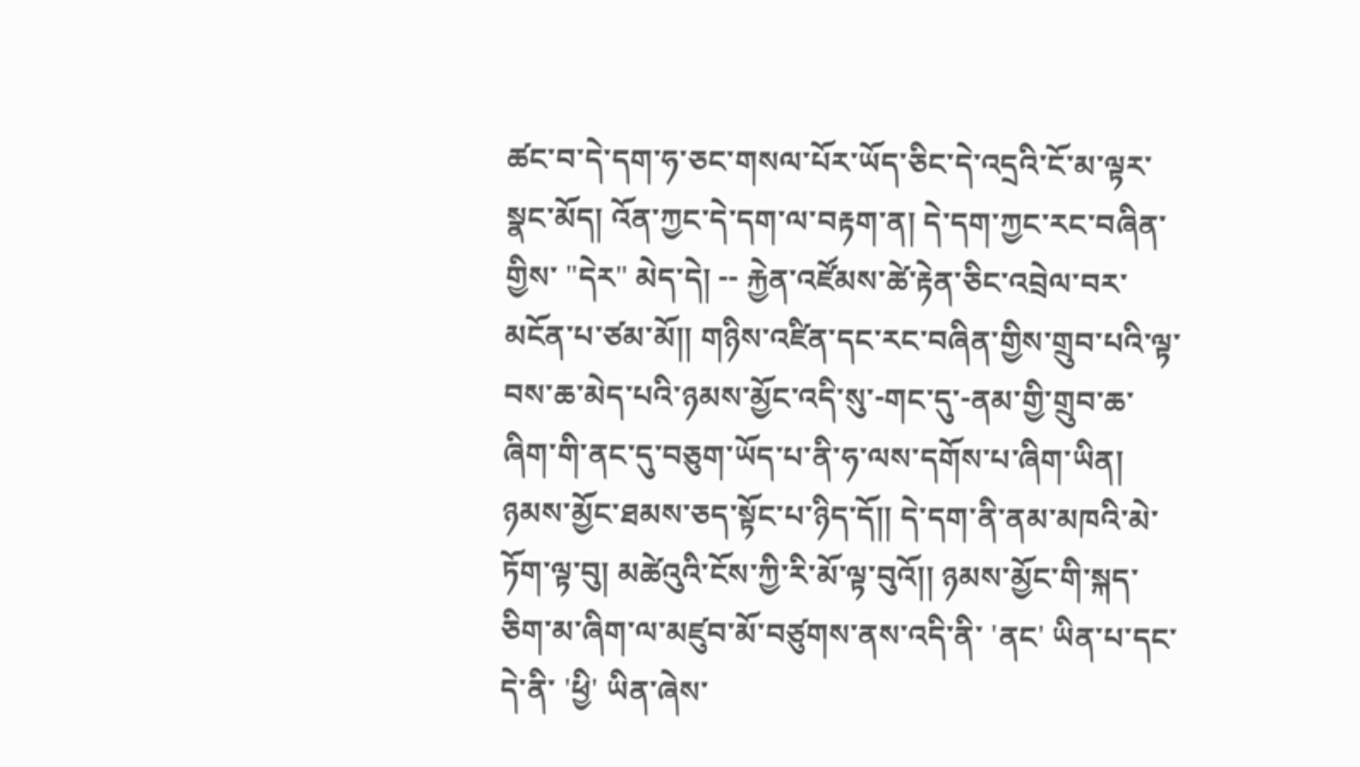ཚང་བ་དེ་དག་ཧ་ཅང་གསལ་པོར་ཡོད་ཅིང་དེ་འདྲའི་ངོ་མ་ལྟར་སྣང་མོད། འོན་ཀྱང་དེ་དག་ལ་བརྟག་ན། དེ་དག་ཀྱང་རང་བཞིན་གྱིས་ "དེར" མེད་དེ། -- རྐྱེན་འཛོམས་ཚེ་རྟེན་ཅིང་འབྲེལ་བར་མངོན་པ་ཙམ་མོ།། གཉིས་འཛིན་དང་རང་བཞིན་གྱིས་གྲུབ་པའི་ལྟ་བས་ཆ་མེད་པའི་ཉམས་མྱོང་འདི་སུ་-གང་དུ་-ནམ་གྱི་གྲུབ་ཆ་ཞིག་གི་ནང་དུ་བཅུག་ཡོད་པ་ནི་ཧ་ལས་དགོས་པ་ཞིག་ཡིན།
ཉམས་མྱོང་ཐམས་ཅད་སྟོང་པ་ཉིད་དོ།། དེ་དག་ནི་ནམ་མཁའི་མེ་ཏོག་ལྟ་བུ། མཚེའུའི་ངོས་ཀྱི་རི་མོ་ལྟ་བུའོ།། ཉམས་མྱོང་གི་སྐད་ཅིག་མ་ཞིག་ལ་མཛུབ་མོ་བཙུགས་ནས་འདི་ནི་ 'ནང' ཡིན་པ་དང་དེ་ནི་ 'ཕྱི' ཡིན་ཞེས་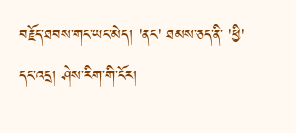བརྗོད་ཐབས་གང་ཡང་མེད། 'ནང' ཐམས་ཅད་ནི་ 'ཕྱི' དང་འདྲ། ཤེས་རིག་གི་ངོར།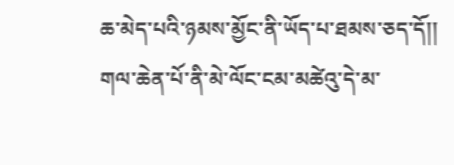ཆ་མེད་པའི་ཉམས་མྱོང་ནི་ཡོད་པ་ཐམས་ཅད་དོ།། གལ་ཆེན་པོ་ནི་མེ་ལོང་ངམ་མཚེའུ་དེ་མ་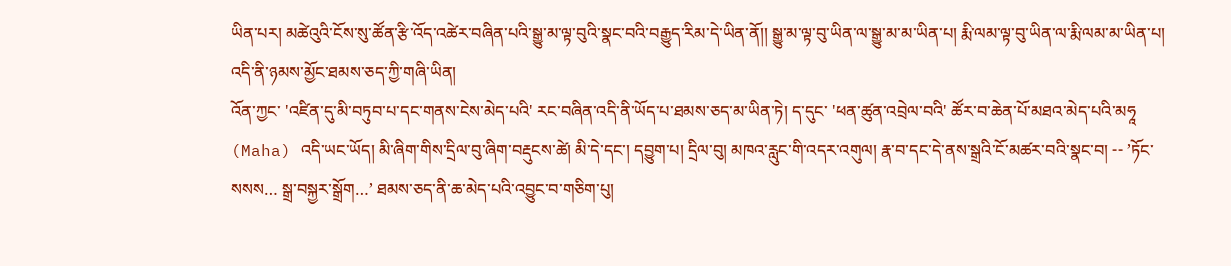ཡིན་པར། མཚེའུའི་ངོས་སུ་ཚོན་རྩི་འོད་འཚེར་བཞིན་པའི་སྒྱུ་མ་ལྟ་བུའི་སྣང་བའི་བརྒྱུད་རིམ་དེ་ཡིན་ནོ།། སྒྱུ་མ་ལྟ་བུ་ཡིན་ལ་སྒྱུ་མ་མ་ཡིན་པ། རྨི་ལམ་ལྟ་བུ་ཡིན་ལ་རྨི་ལམ་མ་ཡིན་པ། འདི་ནི་ཉམས་མྱོང་ཐམས་ཅད་ཀྱི་གཞི་ཡིན།
འོན་ཀྱང་ 'འཛིན་དུ་མི་བཏུབ་པ་དང་གནས་ངེས་མེད་པའི' རང་བཞིན་འདི་ནི་ཡོད་པ་ཐམས་ཅད་མ་ཡིན་ཏེ། ད་དུང་ 'ཕན་ཚུན་འབྲེལ་བའི' ཚོར་བ་ཆེན་པོ་མཐའ་མེད་པའི་མཧཱ (Maha) འདི་ཡང་ཡོད། མི་ཞིག་གིས་དྲིལ་བུ་ཞིག་བརྡུངས་ཚེ། མི་དེ་དང་། དབྱུག་པ། དྲིལ་བུ། མཁའ་རླུང་གི་འདར་འགུལ། རྣ་བ་དང་དེ་ནས་སྒྲའི་ངོ་མཚར་བའི་སྣང་བ། -- ’ཏོང་སསས… སྒྲ་བསྐྱར་སྒྲོག…’ ཐམས་ཅད་ནི་ཆ་མེད་པའི་འབྱུང་བ་གཅིག་པུ།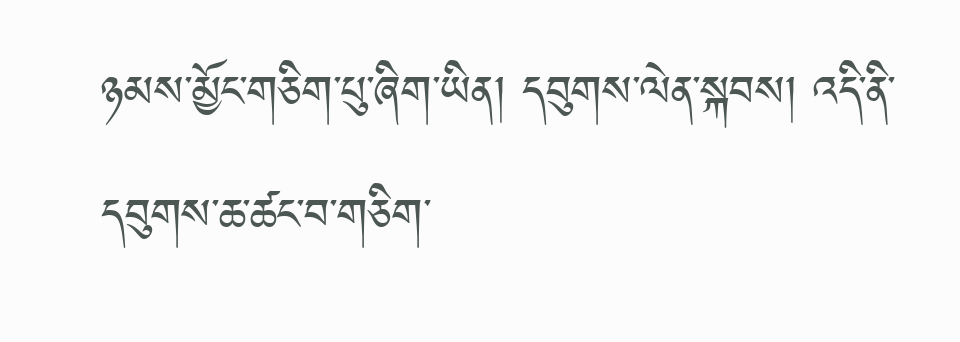ཉམས་མྱོང་གཅིག་པུ་ཞིག་ཡིན། དབུགས་ལེན་སྐབས། འདི་ནི་དབུགས་ཆ་ཚང་བ་གཅིག་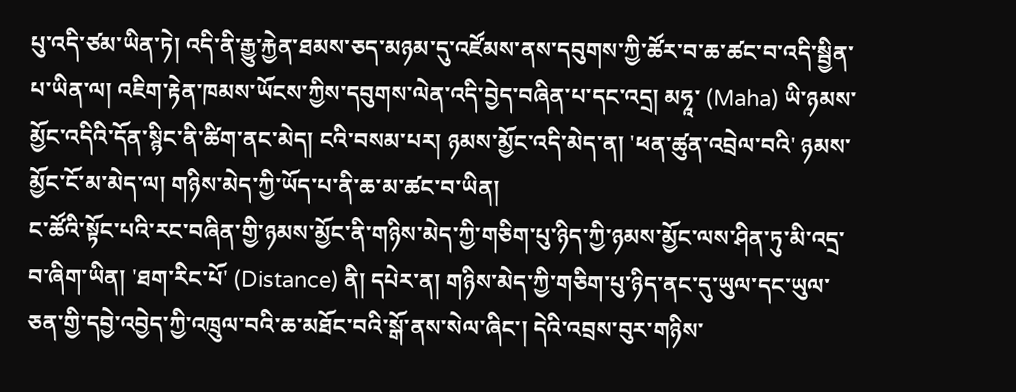པུ་འདི་ཙམ་ཡིན་ཏེ། འདི་ནི་རྒྱུ་རྐྱེན་ཐམས་ཅད་མཉམ་དུ་འཛོམས་ནས་དབུགས་ཀྱི་ཚོར་བ་ཆ་ཚང་བ་འདི་སྦྱིན་པ་ཡིན་ལ། འཇིག་རྟེན་ཁམས་ཡོངས་ཀྱིས་དབུགས་ལེན་འདི་བྱེད་བཞིན་པ་དང་འདྲ། མཧཱ་ (Maha) ཡི་ཉམས་མྱོང་འདིའི་དོན་སྙིང་ནི་ཚིག་ནང་མེད། ངའི་བསམ་པར། ཉམས་མྱོང་འདི་མེད་ན། 'ཕན་ཚུན་འབྲེལ་བའི' ཉམས་མྱོང་ངོ་མ་མེད་ལ། གཉིས་མེད་ཀྱི་ཡོད་པ་ནི་ཆ་མ་ཚང་བ་ཡིན།
ང་ཚོའི་སྟོང་པའི་རང་བཞིན་གྱི་ཉམས་མྱོང་ནི་གཉིས་མེད་ཀྱི་གཅིག་པུ་ཉིད་ཀྱི་ཉམས་མྱོང་ལས་ཤིན་ཏུ་མི་འདྲ་བ་ཞིག་ཡིན། 'ཐག་རིང་པོ' (Distance) ནི། དཔེར་ན། གཉིས་མེད་ཀྱི་གཅིག་པུ་ཉིད་ནང་དུ་ཡུལ་དང་ཡུལ་ཅན་གྱི་དབྱེ་འབྱེད་ཀྱི་འཁྲུལ་བའི་ཆ་མཐོང་བའི་སྒོ་ནས་སེལ་ཞིང་། དེའི་འབྲས་བུར་གཉིས་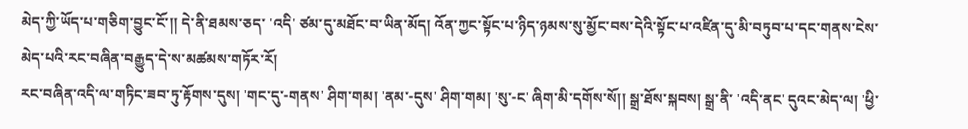མེད་ཀྱི་ཡོད་པ་གཅིག་བྱུང་ངོ་།། དེ་ནི་ཐམས་ཅད་ 'འདི' ཙམ་དུ་མཐོང་བ་ཡིན་མོད། འོན་ཀྱང་སྟོང་པ་ཉིད་ཉམས་སུ་མྱོང་བས་དེའི་སྟོང་པ་འཛིན་དུ་མི་བཏུབ་པ་དང་གནས་ངེས་མེད་པའི་རང་བཞིན་བརྒྱུད་དེ་ས་མཚམས་གཏོར་རོ།
རང་བཞིན་འདི་ལ་གཏིང་ཟབ་ཏུ་རྟོགས་དུས། 'གང་དུ་-གནས' ཤིག་གམ། 'ནམ་-དུས' ཤིག་གམ། 'སུ་-ང' ཞིག་མི་དགོས་སོ།། སྒྲ་ཐོས་སྐབས། སྒྲ་ནི་ 'འདི་ནང' དུའང་མེད་ལ། 'ཕྱི་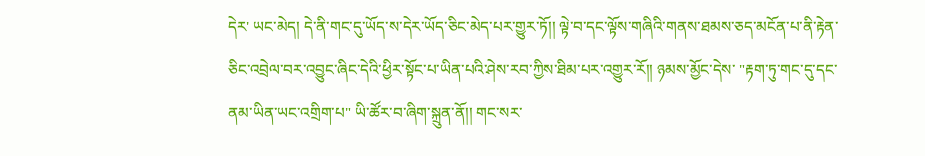དེར' ཡང་མེད། དེ་ནི་གང་དུ་ཡོད་ས་དེར་ཡོད་ཅིང་མེད་པར་གྱུར་ཏོ།། ལྟེ་བ་དང་ལྟོས་གཞིའི་གནས་ཐམས་ཅད་མངོན་པ་ནི་རྟེན་ཅིང་འབྲེལ་བར་འབྱུང་ཞིང་དེའི་ཕྱིར་སྟོང་པ་ཡིན་པའི་ཤེས་རབ་ཀྱིས་ཐིམ་པར་འགྱུར་རོ།། ཉམས་མྱོང་དེས་ "རྟག་ཏུ་གང་དུ་དང་ནམ་ཡིན་ཡང་འགྲིག་པ" ཡི་ཚོར་བ་ཞིག་སྐྲུན་ནོ།། གང་སར་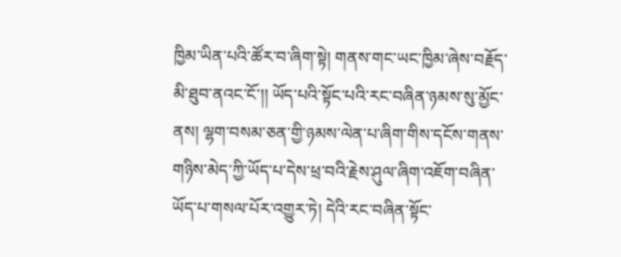ཁྱིམ་ཡིན་པའི་ཚོར་བ་ཞིག་སྟེ། གནས་གང་ཡང་ཁྱིམ་ཞེས་བརྗོད་མི་ཐུབ་ནའང་ངོ་།། ཡོད་པའི་སྟོང་པའི་རང་བཞིན་ཉམས་སུ་མྱོང་ནས། ལྷག་བསམ་ཅན་གྱི་ཉམས་ལེན་པ་ཞིག་གིས་དངོས་གནས་གཉིས་མེད་ཀྱི་ཡོད་པ་དེས་ཕྲ་བའི་རྗེས་ཤུལ་ཞིག་འཇོག་བཞིན་ཡོད་པ་གསལ་པོར་འགྱུར་ཏེ། དེའི་རང་བཞིན་སྟོང་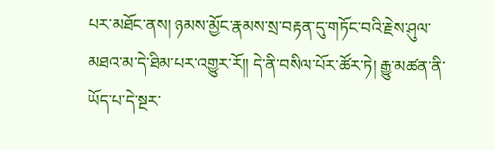པར་མཐོང་ནས། ཉམས་མྱོང་རྣམས་སྲ་བརྟན་དུ་གཏོང་བའི་རྗེས་ཤུལ་མཐའ་མ་དེ་ཐིམ་པར་འགྱུར་རོ།། དེ་ནི་བསིལ་པོར་ཚོར་ཏེ། རྒྱུ་མཚན་ནི་ཡོད་པ་དེ་སྔར་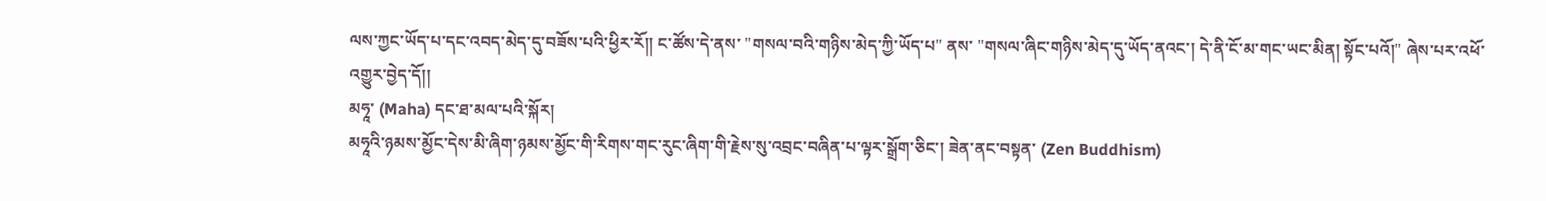ལས་ཀྱང་ཡོད་པ་དང་འབད་མེད་དུ་བཟོས་པའི་ཕྱིར་རོ།། ང་ཚོས་དེ་ནས་ "གསལ་བའི་གཉིས་མེད་ཀྱི་ཡོད་པ" ནས་ "གསལ་ཞིང་གཉིས་མེད་དུ་ཡོད་ནའང་། དེ་ནི་ངོ་མ་གང་ཡང་མིན། སྟོང་པའོ།" ཞེས་པར་འཕོ་འགྱུར་བྱེད་དོ།།
མཧཱ་ (Maha) དང་ཐ་མལ་པའི་སྐོར།
མཧཱའི་ཉམས་མྱོང་དེས་མི་ཞིག་ཉམས་མྱོང་གི་རིགས་གང་རུང་ཞིག་གི་རྗེས་སུ་འབྲང་བཞིན་པ་ལྟར་སྒྲོག་ཅིང་། ཟེན་ནང་བསྟན་ (Zen Buddhism)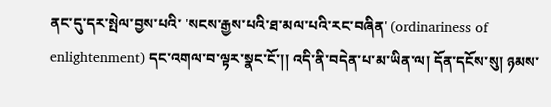ནང་དུ་དར་སྤེལ་བྱས་པའི་ 'སངས་རྒྱས་པའི་ཐ་མལ་པའི་རང་བཞིན' (ordinariness of enlightenment) དང་འགལ་བ་ལྟར་སྣང་ངོ་།། འདི་ནི་བདེན་པ་མ་ཡིན་ལ། དོན་དངོས་སུ། ཉམས་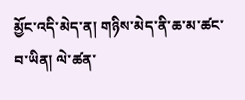མྱོང་འདི་མེད་ན། གཉིས་མེད་ནི་ཆ་མ་ཚང་བ་ཡིན། ལེ་ཚན་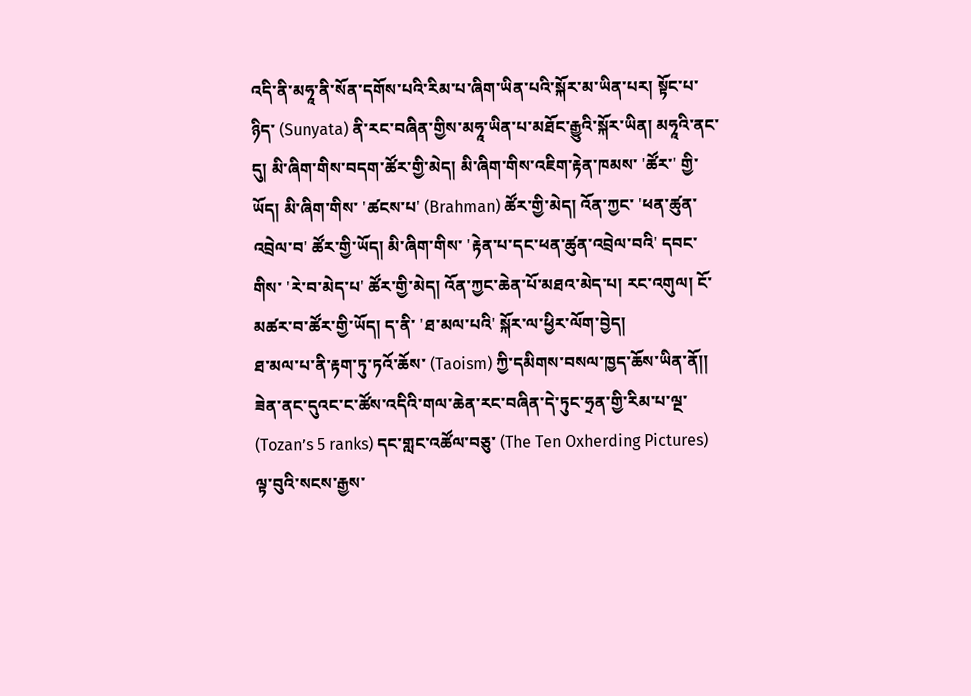འདི་ནི་མཧཱ་ནི་སོན་དགོས་པའི་རིམ་པ་ཞིག་ཡིན་པའི་སྐོར་མ་ཡིན་པར། སྟོང་པ་ཉིད་ (Sunyata) ནི་རང་བཞིན་གྱིས་མཧཱ་ཡིན་པ་མཐོང་རྒྱུའི་སྐོར་ཡིན། མཧཱའི་ནང་དུ། མི་ཞིག་གིས་བདག་ཚོར་གྱི་མེད། མི་ཞིག་གིས་འཇིག་རྟེན་ཁམས་ 'ཚོར་' གྱི་ཡོད། མི་ཞིག་གིས་ 'ཚངས་པ' (Brahman) ཚོར་གྱི་མེད། འོན་ཀྱང་ 'ཕན་ཚུན་འབྲེལ་བ' ཚོར་གྱི་ཡོད། མི་ཞིག་གིས་ 'རྟེན་པ་དང་ཕན་ཚུན་འབྲེལ་བའི' དབང་གིས་ 'རེ་བ་མེད་པ' ཚོར་གྱི་མེད། འོན་ཀྱང་ཆེན་པོ་མཐའ་མེད་པ། རང་འགུལ། ངོ་མཚར་བ་ཚོར་གྱི་ཡོད། ད་ནི་ 'ཐ་མལ་པའི' སྐོར་ལ་ཕྱིར་ལོག་བྱེད།
ཐ་མལ་པ་ནི་རྟག་ཏུ་ཏའོ་ཆོས་ (Taoism) ཀྱི་དམིགས་བསལ་ཁྱད་ཆོས་ཡིན་ནོ།། ཟེན་ནང་དུའང་ང་ཚོས་འདིའི་གལ་ཆེན་རང་བཞིན་དེ་ཏུང་ཧྲན་གྱི་རིམ་པ་ལྔ་ (Tozan’s 5 ranks) དང་གླང་འཚོལ་བཅུ་ (The Ten Oxherding Pictures) ལྟ་བུའི་སངས་རྒྱས་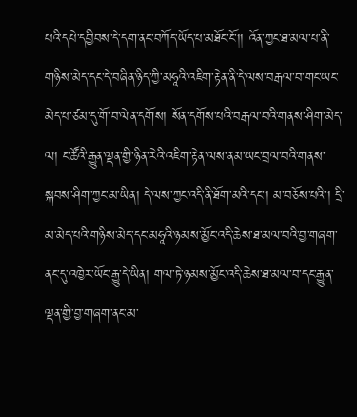པའི་དཔེ་དབྱིབས་དེ་དག་ནང་བཀོད་ཡོད་པ་མཐོང་ངོ་།། འོན་ཀྱང་ཐ་མལ་པ་ནི་གཉིས་མེད་དང་དེ་བཞིན་ཉིད་ཀྱི་མཧཱའི་འཇིག་རྟེན་ནི་དེ་ལས་བརྒལ་བ་གང་ཡང་མེད་པ་ཙམ་དུ་གོ་བ་ལེན་དགོས། སོན་དགོས་པའི་བརྒལ་བའི་གནས་ཤིག་མེད་ལ། ང་ཚོའི་རྒྱུན་ལྡན་གྱི་ཉིན་རེའི་འཇིག་རྟེན་ལས་ནམ་ཡང་བྲལ་བའི་གནས་སྐབས་ཤིག་ཀྱང་མ་ཡིན། དེ་ལས་ཀྱང་འདི་ནི་ཐོག་མའི་དང་། མ་བཅོས་པའི་། དྲི་མ་མེད་པའི་གཉིས་མེད་དང་མཧཱའི་ཉམས་མྱོང་འདི་ཆེས་ཐ་མལ་བའི་བྱ་གཞག་ནང་དུ་འཁྱེར་ཡོང་རྒྱུ་དེ་ཡིན། གལ་ཏེ་ཉམས་མྱོང་འདི་ཆེས་ཐ་མལ་བ་དང་རྒྱུན་ལྡན་གྱི་བྱ་གཞག་ནང་མ་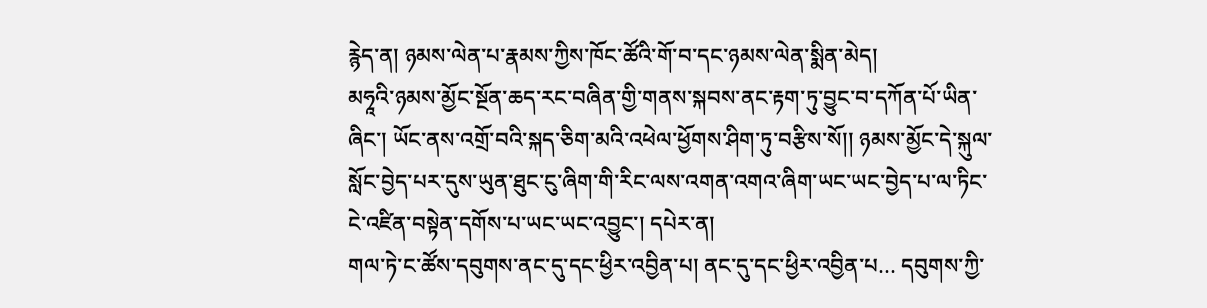རྙེད་ན། ཉམས་ལེན་པ་རྣམས་ཀྱིས་ཁོང་ཚོའི་གོ་བ་དང་ཉམས་ལེན་སྨིན་མེད།
མཧཱའི་ཉམས་མྱོང་སྔོན་ཆད་རང་བཞིན་གྱི་གནས་སྐབས་ནང་རྟག་ཏུ་བྱུང་བ་དཀོན་པོ་ཡིན་ཞིང་། ཡོང་ནས་འགྲོ་བའི་སྐད་ཅིག་མའི་འཕེལ་ཕྱོགས་ཤིག་ཏུ་བརྩིས་སོ།། ཉམས་མྱོང་དེ་སྐུལ་སློང་བྱེད་པར་དུས་ཡུན་ཐུང་ངུ་ཞིག་གི་རིང་ལས་འགན་འགའ་ཞིག་ཡང་ཡང་བྱེད་པ་ལ་ཏིང་ངེ་འཛིན་བསྟེན་དགོས་པ་ཡང་ཡང་འབྱུང་། དཔེར་ན།
གལ་ཏེ་ང་ཚོས་དབུགས་ནང་དུ་དང་ཕྱིར་འབྱིན་པ། ནང་དུ་དང་ཕྱིར་འབྱིན་པ… དབུགས་ཀྱི་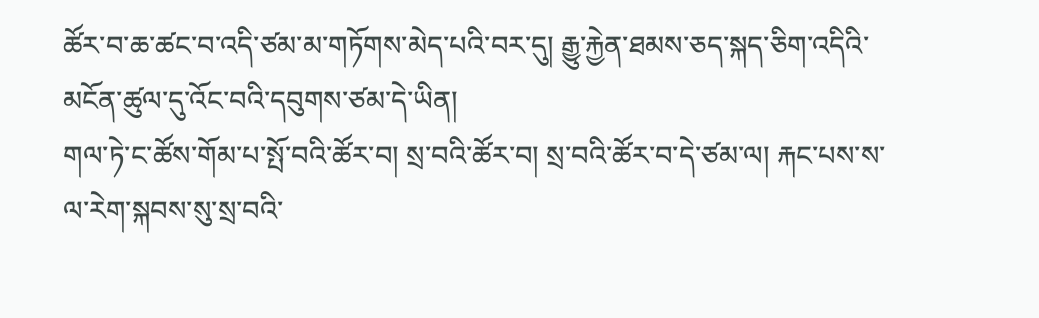ཚོར་བ་ཆ་ཚང་བ་འདི་ཙམ་མ་གཏོགས་མེད་པའི་བར་དུ། རྒྱུ་རྐྱེན་ཐམས་ཅད་སྐད་ཅིག་འདིའི་མངོན་ཚུལ་དུ་འོང་བའི་དབུགས་ཙམ་དེ་ཡིན།
གལ་ཏེ་ང་ཚོས་གོམ་པ་སྤོ་བའི་ཚོར་བ། སྲ་བའི་ཚོར་བ། སྲ་བའི་ཚོར་བ་དེ་ཙམ་ལ། རྐང་པས་ས་ལ་རེག་སྐབས་སུ་སྲ་བའི་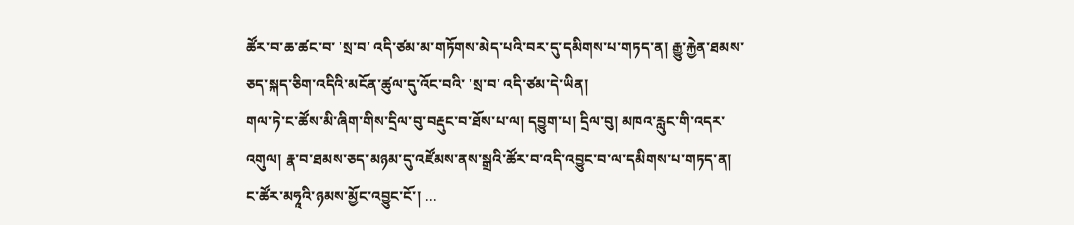ཚོར་བ་ཆ་ཚང་བ་ 'སྲ་བ' འདི་ཙམ་མ་གཏོགས་མེད་པའི་བར་དུ་དམིགས་པ་གཏད་ན། རྒྱུ་རྐྱེན་ཐམས་ཅད་སྐད་ཅིག་འདིའི་མངོན་ཚུལ་དུ་འོང་བའི་ 'སྲ་བ' འདི་ཙམ་དེ་ཡིན།
གལ་ཏེ་ང་ཚོས་མི་ཞིག་གིས་དྲིལ་བུ་བརྡུང་བ་ཐོས་པ་ལ། དབྱུག་པ། དྲིལ་བུ། མཁའ་རླུང་གི་འདར་འགུལ། རྣ་བ་ཐམས་ཅད་མཉམ་དུ་འཛོམས་ནས་སྒྲའི་ཚོར་བ་འདི་འབྱུང་བ་ལ་དམིགས་པ་གཏད་ན། ང་ཚོར་མཧཱའི་ཉམས་མྱོང་འབྱུང་ངོ་། ...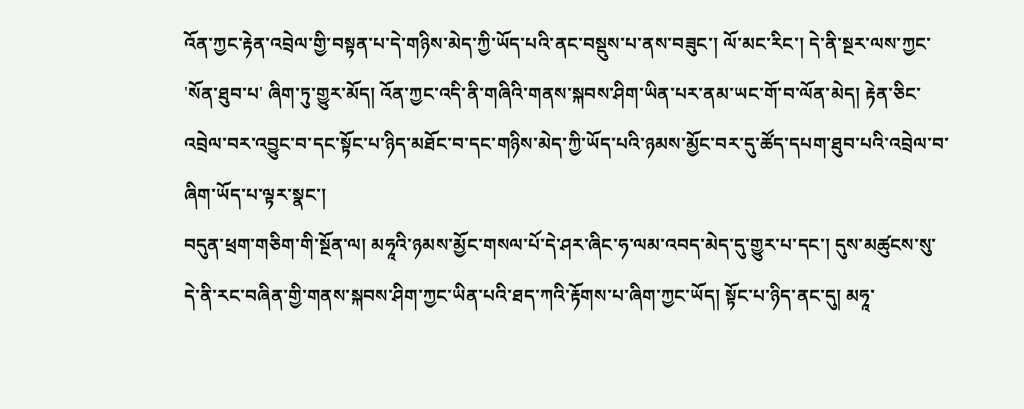འོན་ཀྱང་རྟེན་འབྲེལ་གྱི་བསྟན་པ་དེ་གཉིས་མེད་ཀྱི་ཡོད་པའི་ནང་བསྡུས་པ་ནས་བཟུང་། ལོ་མང་རིང་། དེ་ནི་སྔར་ལས་ཀྱང་ 'སོན་ཐུབ་པ' ཞིག་ཏུ་གྱུར་མོད། འོན་ཀྱང་འདི་ནི་གཞིའི་གནས་སྐབས་ཤིག་ཡིན་པར་ནམ་ཡང་གོ་བ་ལོན་མེད། རྟེན་ཅིང་འབྲེལ་བར་འབྱུང་བ་དང་སྟོང་པ་ཉིད་མཐོང་བ་དང་གཉིས་མེད་ཀྱི་ཡོད་པའི་ཉམས་མྱོང་བར་དུ་ཚོད་དཔག་ཐུབ་པའི་འབྲེལ་བ་ཞིག་ཡོད་པ་ལྟར་སྣང་།
བདུན་ཕྲག་གཅིག་གི་སྔོན་ལ། མཧཱའི་ཉམས་མྱོང་གསལ་པོ་དེ་ཤར་ཞིང་ཧ་ལམ་འབད་མེད་དུ་གྱུར་པ་དང་། དུས་མཚུངས་སུ་དེ་ནི་རང་བཞིན་གྱི་གནས་སྐབས་ཤིག་ཀྱང་ཡིན་པའི་ཐད་ཀའི་རྟོགས་པ་ཞིག་ཀྱང་ཡོད། སྟོང་པ་ཉིད་ནང་དུ། མཧཱ་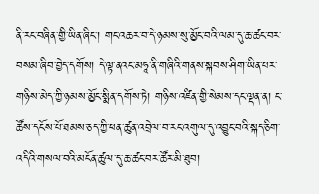ནི་རང་བཞིན་གྱི་ཡིན་ཞིང་། གང་འཆར་བ་དེ་ཉམས་སུ་མྱོང་བའི་ལམ་དུ་ཆ་ཚང་བར་བསམ་ཞིབ་བྱེད་དགོས། དེ་ལྟ་ནའང་མཧཱ་ནི་གཞིའི་གནས་སྐབས་ཤིག་ཡིན་པར་གཉིས་མེད་ཀྱི་ཉམས་མྱོང་སྨིན་དགོས་ཏེ། གཉིས་འཛིན་གྱི་སེམས་དང་ལྡན་ན། ང་ཚོས་དངོས་པོ་ཐམས་ཅད་ཀྱི་ཕན་ཚུན་འབྲེལ་བ་རང་འགུལ་དུ་འབྱུང་བའི་སྐད་ཅིག་འདིའི་གསལ་བའི་མངོན་ཚུལ་དུ་ཆ་ཚང་བར་ཚོར་མི་ཐུབ།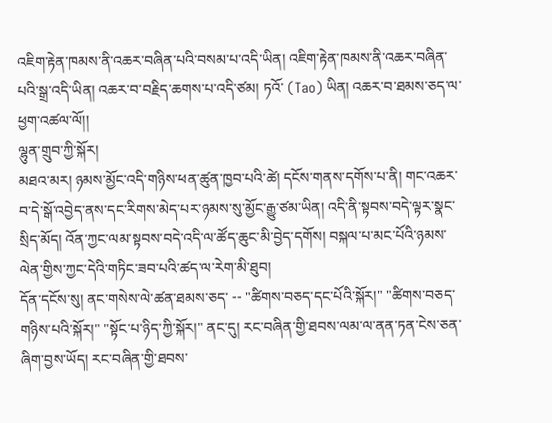འཇིག་རྟེན་ཁམས་ནི་འཆར་བཞིན་པའི་བསམ་པ་འདི་ཡིན། འཇིག་རྟེན་ཁམས་ནི་འཆར་བཞིན་པའི་སྒྲ་འདི་ཡིན། འཆར་བ་བརྗིད་ཆགས་པ་འདི་ཙམ། ཏའོ་ (Tao) ཡིན། འཆར་བ་ཐམས་ཅད་ལ་ཕྱག་འཚལ་ལོ།།
ལྷུན་གྲུབ་ཀྱི་སྐོར།
མཐའ་མར། ཉམས་མྱོང་འདི་གཉིས་ཕན་ཚུན་ཁྱབ་པའི་ཚེ། དངོས་གནས་དགོས་པ་ནི། གང་འཆར་བ་དེ་སྒོ་འབྱེད་ནས་དང་རིགས་མེད་པར་ཉམས་སུ་མྱོང་རྒྱུ་ཙམ་ཡིན། འདི་ནི་སྟབས་བདེ་ལྟར་སྣང་སྲིད་མོད། འོན་ཀྱང་ལམ་སྟབས་བདེ་འདི་ལ་ཚོད་ཆུང་མི་བྱེད་དགོས། བསྐལ་པ་མང་པོའི་ཉམས་ལེན་གྱིས་ཀྱང་དེའི་གཏིང་ཟབ་པའི་ཚད་ལ་རེག་མི་ཐུབ།
དོན་དངོས་སུ། ནང་གསེས་ལེ་ཚན་ཐམས་ཅད་ -- "ཚིགས་བཅད་དང་པོའི་སྐོར།" "ཚིགས་བཅད་གཉིས་པའི་སྐོར།" "སྟོང་པ་ཉིད་ཀྱི་སྐོར།" ནང་དུ། རང་བཞིན་གྱི་ཐབས་ལམ་ལ་ནན་ཏན་ངེས་ཅན་ཞིག་བྱས་ཡོད། རང་བཞིན་གྱི་ཐབས་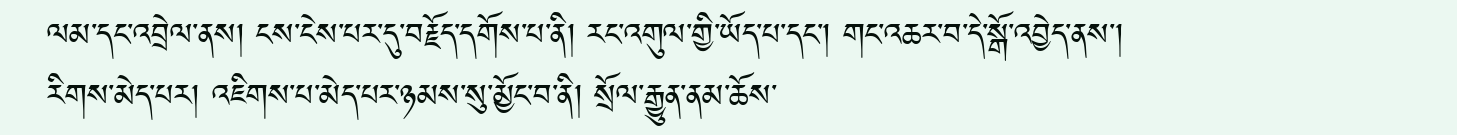ལམ་དང་འབྲེལ་ནས། ངས་ངེས་པར་དུ་བརྗོད་དགོས་པ་ནི། རང་འགུལ་གྱི་ཡོད་པ་དང་། གང་འཆར་བ་དེ་སྒོ་འབྱེད་ནས་། རིགས་མེད་པར། འཇིགས་པ་མེད་པར་ཉམས་སུ་མྱོང་བ་ནི། སྲོལ་རྒྱུན་ནམ་ཆོས་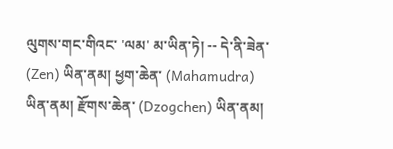ལུགས་གང་གིའང་ 'ལམ' མ་ཡིན་ཏེ། -- དེ་ནི་ཟེན་ (Zen) ཡིན་ནམ། ཕྱག་ཆེན་ (Mahamudra) ཡིན་ནམ། རྫོགས་ཆེན་ (Dzogchen) ཡིན་ནམ།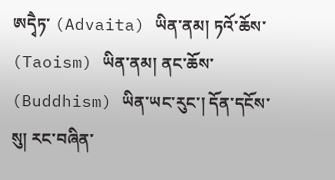ཨདྭཻཏ་ (Advaita) ཡིན་ནམ། ཏའོ་ཆོས་ (Taoism) ཡིན་ནམ། ནང་ཆོས་ (Buddhism) ཡིན་ཡང་རུང་། དོན་དངོས་སུ། རང་བཞིན་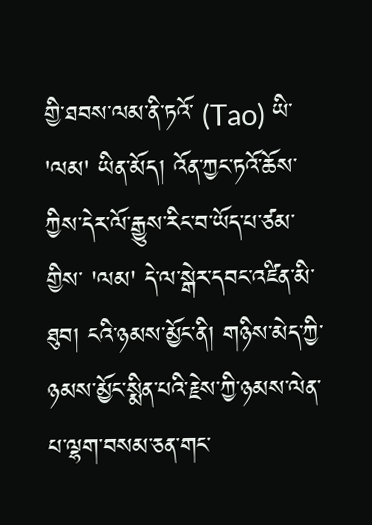གྱི་ཐབས་ལམ་ནི་ཏའོ་ (Tao) ཡི་ 'ལམ' ཡིན་མོད། འོན་ཀྱང་ཏའོ་ཆོས་ཀྱིས་དེར་ལོ་རྒྱུས་རིང་བ་ཡོད་པ་ཙམ་གྱིས་ 'ལམ' དེ་ལ་སྒེར་དབང་འཛིན་མི་ཐུབ། ངའི་ཉམས་མྱོང་ནི། གཉིས་མེད་ཀྱི་ཉམས་མྱོང་སྨིན་པའི་རྗེས་ཀྱི་ཉམས་ལེན་པ་ལྷག་བསམ་ཅན་གང་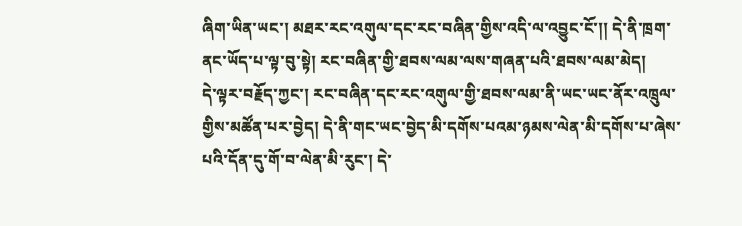ཞིག་ཡིན་ཡང་། མཐར་རང་འགུལ་དང་རང་བཞིན་གྱིས་འདི་ལ་འབྱུང་ངོ་།། དེ་ནི་ཁྲག་ནང་ཡོད་པ་ལྟ་བུ་སྟེ། རང་བཞིན་གྱི་ཐབས་ལམ་ལས་གཞན་པའི་ཐབས་ལམ་མེད།
དེ་ལྟར་བརྗོད་ཀྱང་། རང་བཞིན་དང་རང་འགུལ་གྱི་ཐབས་ལམ་ནི་ཡང་ཡང་ནོར་འཁྲུལ་གྱིས་མཚོན་པར་བྱེད། དེ་ནི་གང་ཡང་བྱེད་མི་དགོས་པའམ་ཉམས་ལེན་མི་དགོས་པ་ཞེས་པའི་དོན་དུ་གོ་བ་ལེན་མི་རུང་། དེ་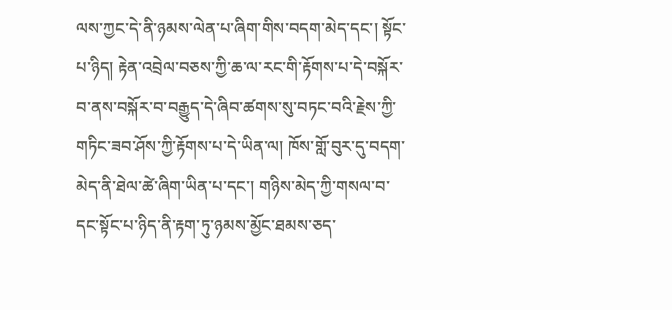ལས་ཀྱང་དེ་ནི་ཉམས་ལེན་པ་ཞིག་གིས་བདག་མེད་དང་། སྟོང་པ་ཉིད། རྟེན་འབྲེལ་བཅས་ཀྱི་ཆ་ལ་རང་གི་རྟོགས་པ་དེ་བསྐོར་བ་ནས་བསྐོར་བ་བརྒྱུད་དེ་ཞིབ་ཚགས་སུ་བཏང་བའི་རྗེས་ཀྱི་གཏིང་ཟབ་ཤོས་ཀྱི་རྟོགས་པ་དེ་ཡིན་ལ། ཁོས་གློ་བུར་དུ་བདག་མེད་ནི་ཐེལ་ཚེ་ཞིག་ཡིན་པ་དང་། གཉིས་མེད་ཀྱི་གསལ་བ་དང་སྟོང་པ་ཉིད་ནི་རྟག་ཏུ་ཉམས་མྱོང་ཐམས་ཅད་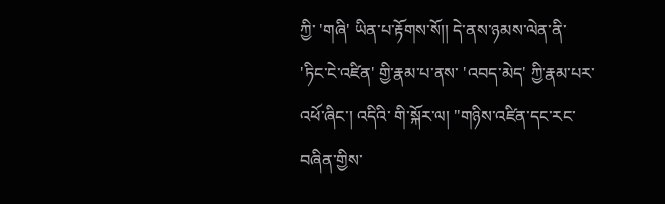ཀྱི་ 'གཞི' ཡིན་པ་རྟོགས་སོ།། དེ་ནས་ཉམས་ལེན་ནི་ 'ཏིང་ངེ་འཛིན' གྱི་རྣམ་པ་ནས་ 'འབད་མེད' ཀྱི་རྣམ་པར་འཕོ་ཞིང་། འདིའི་ གི་སྐོར་ལ། "གཉིས་འཛིན་དང་རང་བཞིན་གྱིས་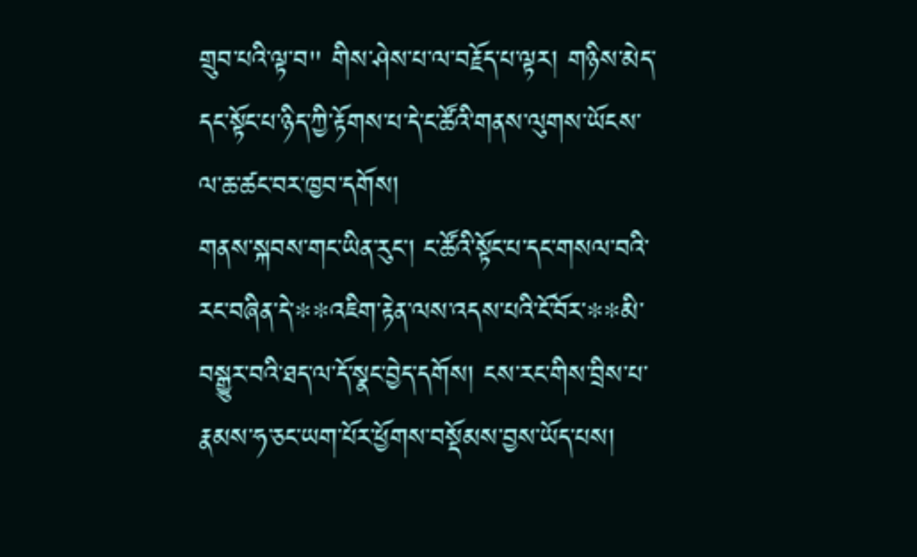གྲུབ་པའི་ལྟ་བ" གིས་ཤེས་པ་ལ་བརྗོད་པ་ལྟར། གཉིས་མེད་དང་སྟོང་པ་ཉིད་ཀྱི་རྟོགས་པ་དེ་ང་ཚོའི་གནས་ལུགས་ཡོངས་ལ་ཆ་ཚང་བར་ཁྱབ་དགོས།
གནས་སྐབས་གང་ཡིན་རུང་། ང་ཚོའི་སྟོང་པ་དང་གསལ་བའི་རང་བཞིན་དེ་**འཇིག་རྟེན་ལས་འདས་པའི་ངོ་བོར་**མི་བསྒྱུར་བའི་ཐད་ལ་དོ་སྣང་བྱེད་དགོས། ངས་རང་གིས་བྲིས་པ་རྣམས་ཧ་ཅང་ཡག་པོར་ཕྱོགས་བསྡོམས་བྱས་ཡོད་པས།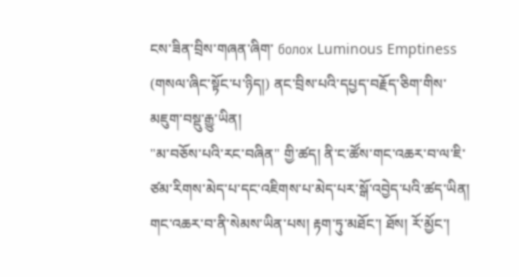ངས་ཟིན་བྲིས་གཞན་ཞིག་ болох Luminous Emptiness (གསལ་ཞིང་སྟོང་པ་ཉིད།) ནང་བྲིས་པའི་དཔྱད་བརྗོད་ཅིག་གིས་མཇུག་བསྡུ་རྒྱུ་ཡིན།
"མ་བཅོས་པའི་རང་བཞིན" གྱི་ཚད། ནི་ང་ཚོས་གང་འཆར་བ་ལ་ཇི་ཙམ་རིགས་མེད་པ་དང་འཇིགས་པ་མེད་པར་སྒོ་འབྱེད་པའི་ཚད་ཡིན། གང་འཆར་བ་ནི་སེམས་ཡིན་པས། རྟག་ཏུ་མཐོང་། ཐོས། རོ་མྱོང་།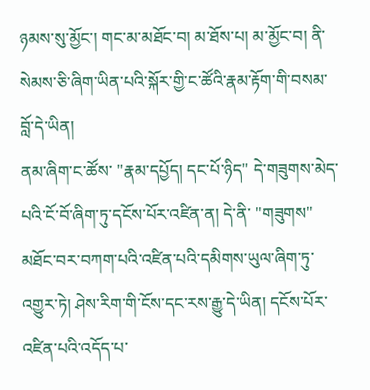ཉམས་སུ་མྱོང་། གང་མ་མཐོང་བ། མ་ཐོས་པ། མ་མྱོང་བ། ནི་སེམས་ཅི་ཞིག་ཡིན་པའི་སྐོར་གྱི་ང་ཚོའི་རྣམ་རྟོག་གི་བསམ་བློ་དེ་ཡིན།
ནམ་ཞིག་ང་ཚོས་ "རྣམ་དཔྱོད། དང་པོ་ཉིད" དེ་གཟུགས་མེད་པའི་ངོ་བོ་ཞིག་ཏུ་དངོས་པོར་འཛིན་ན། དེ་ནི་ "གཟུགས" མཐོང་བར་བཀག་པའི་འཛིན་པའི་དམིགས་ཡུལ་ཞིག་ཏུ་འགྱུར་ཏེ། ཤེས་རིག་གི་ངོས་དང་རས་རྒྱུ་དེ་ཡིན། དངོས་པོར་འཛིན་པའི་འདོད་པ་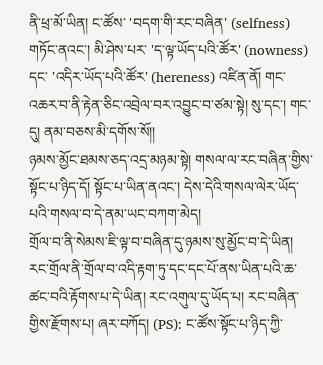ནི་ཕྲ་མོ་ཡིན། ང་ཚོས་ 'བདག་གི་རང་བཞིན' (selfness) གཏོང་ནའང་། མི་ཤེས་པར་ 'ད་ལྟ་ཡོད་པའི་ཚོར' (nowness) དང་ 'འདིར་ཡོད་པའི་ཚོར' (hereness) འཛིན་ནོ། གང་འཆར་བ་ནི་རྟེན་ཅིང་འབྲེལ་བར་འབྱུང་བ་ཙམ་སྟེ། སུ་དང་། གང་དུ། ནམ་བཅས་མི་དགོས་སོ།།
ཉམས་མྱོང་ཐམས་ཅད་འདྲ་མཉམ་སྟེ། གསལ་ལ་རང་བཞིན་གྱིས་སྟོང་པ་ཉིད་དོ། སྟོང་པ་ཡིན་ནའང་། དེས་དེའི་གསལ་ལེར་ཡོད་པའི་གསལ་བ་དེ་ནམ་ཡང་བཀག་མེད།
གྲོལ་བ་ནི་སེམས་ཇི་ལྟ་བ་བཞིན་དུ་ཉམས་སུ་མྱོང་བ་དེ་ཡིན། རང་གྲོལ་ནི་གྲོལ་བ་འདི་རྟག་ཏུ་དང་དང་པོ་ནས་ཡིན་པའི་ཆ་ཚང་བའི་རྟོགས་པ་དེ་ཡིན། རང་འགུལ་དུ་ཡོད་པ། རང་བཞིན་གྱིས་རྫོགས་པ། ཞར་བཀོད། (PS): ང་ཚོས་སྟོང་པ་ཉིད་ཀྱི་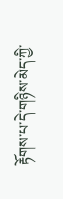རྟོགས་པ་དེ་གཉིས་མེད་ཀྱི་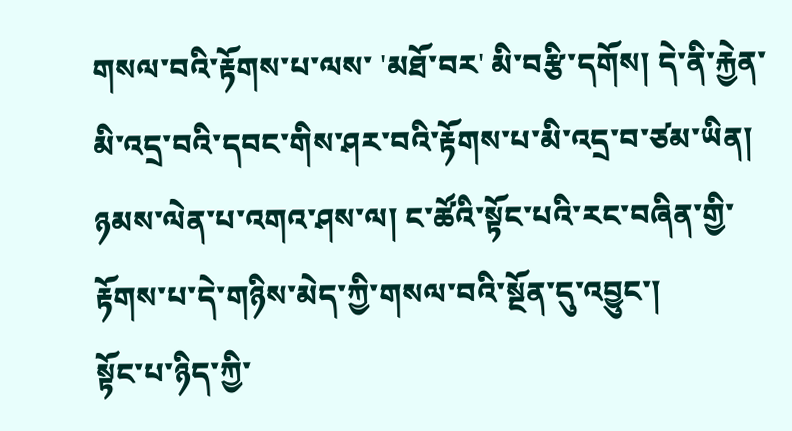གསལ་བའི་རྟོགས་པ་ལས་ 'མཐོ་བར' མི་བརྩི་དགོས། དེ་ནི་རྐྱེན་མི་འདྲ་བའི་དབང་གིས་ཤར་བའི་རྟོགས་པ་མི་འདྲ་བ་ཙམ་ཡིན། ཉམས་ལེན་པ་འགའ་ཤས་ལ། ང་ཚོའི་སྟོང་པའི་རང་བཞིན་གྱི་རྟོགས་པ་དེ་གཉིས་མེད་ཀྱི་གསལ་བའི་སྔོན་དུ་འབྱུང་།
སྟོང་པ་ཉིད་ཀྱི་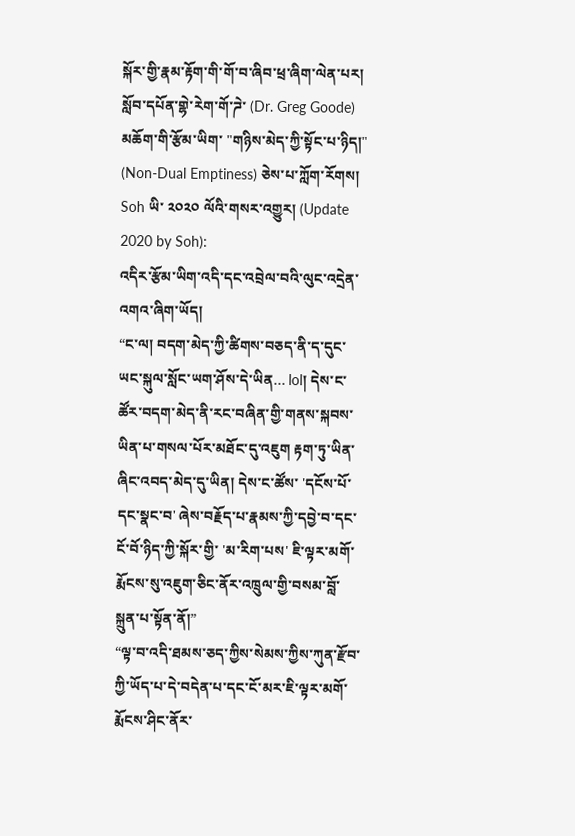སྐོར་གྱི་རྣམ་རྟོག་གི་གོ་བ་ཞིབ་ཕྲ་ཞིག་ལེན་པར། སློབ་དཔོན་གྷེ་རེག་གོ་ཌེ་ (Dr. Greg Goode) མཆོག་གི་རྩོམ་ཡིག་ "གཉིས་མེད་ཀྱི་སྟོང་པ་ཉིད།" (Non-Dual Emptiness) ཅེས་པ་ཀློག་རོགས།
Soh ཡི་ ༢༠༢༠ ལོའི་གསར་འགྱུར། (Update 2020 by Soh):
འདིར་རྩོམ་ཡིག་འདི་དང་འབྲེལ་བའི་ལུང་འདྲེན་འགའ་ཞིག་ཡོད།
“ང་ལ། བདག་མེད་ཀྱི་ཚིགས་བཅད་ནི་ད་དུང་ཡང་སྐུལ་སློང་ཡག་ཤོས་དེ་ཡིན… lol། དེས་ང་ཚོར་བདག་མེད་ནི་རང་བཞིན་གྱི་གནས་སྐབས་ཡིན་པ་གསལ་པོར་མཐོང་དུ་འཇུག རྟག་ཏུ་ཡིན་ཞིང་འབད་མེད་དུ་ཡིན། དེས་ང་ཚོས་ 'དངོས་པོ་དང་སྣང་བ' ཞེས་བརྗོད་པ་རྣམས་ཀྱི་དབྱེ་བ་དང་ངོ་བོ་ཉིད་ཀྱི་སྐོར་གྱི་ 'མ་རིག་པས' ཇི་ལྟར་མགོ་རྨོངས་སུ་འཇུག་ཅིང་ནོར་འཁྲུལ་གྱི་བསམ་བློ་སྐྲུན་པ་སྟོན་ནོ།”
“ལྟ་བ་འདི་ཐམས་ཅད་ཀྱིས་སེམས་ཀྱིས་ཀུན་རྫོབ་ཀྱི་ཡོད་པ་དེ་བདེན་པ་དང་ངོ་མར་ཇི་ལྟར་མགོ་རྨོངས་ཤིང་ནོར་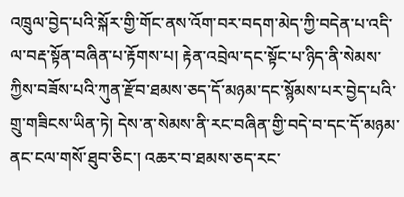འཁྲུལ་བྱེད་པའི་སྐོར་གྱི་གོང་ནས་འོག་བར་བདག་མེད་ཀྱི་བདེན་པ་འདི་ལ་བརྡ་སྟོན་བཞིན་པ་རྟོགས་པ། རྟེན་འབྲེལ་དང་སྟོང་པ་ཉིད་ནི་སེམས་ཀྱིས་བཟོས་པའི་ཀུན་རྫོབ་ཐམས་ཅད་དོ་མཉམ་དང་སྙོམས་པར་བྱེད་པའི་གྲུ་གཟིངས་ཡིན་ཏེ། དེས་ན་སེམས་ནི་རང་བཞིན་གྱི་བདེ་བ་དང་དོ་མཉམ་ནང་ངལ་གསོ་ཐུབ་ཅིང་། འཆར་བ་ཐམས་ཅད་རང་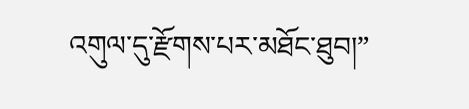འགུལ་དུ་རྫོགས་པར་མཐོང་ཐུབ།”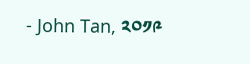- John Tan, ༢༠༡༩